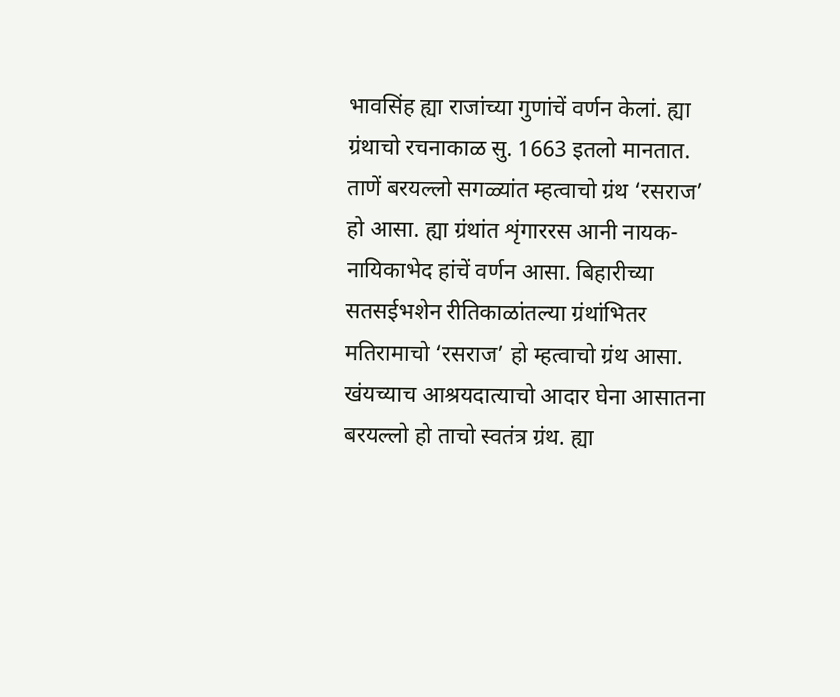भावसिंह ह्या राजांच्या गुणांचें वर्णन केलां. ह्या ग्रंथाचो रचनाकाळ सु. 1663 इतलो मानतात. ताणें बरयल्लो सगळ्यांत म्हत्वाचो ग्रंथ ‘रसराज’ हो आसा. ह्या ग्रंथांत शृंगाररस आनी नायक-नायिकाभेद हांचें वर्णन आसा. बिहारीच्या सतसईभशेन रीतिकाळांतल्या ग्रंथांभितर मतिरामाचो ‘रसराज’ हो म्हत्वाचो ग्रंथ आसा. खंयच्याच आश्रयदात्याचो आदार घेना आसातना बरयल्लो हो ताचो स्वतंत्र ग्रंथ. ह्या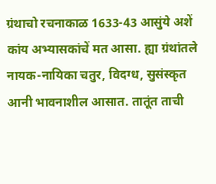ग्रंथाचो रचनाकाळ 1633-43 आसुंये अशें कांय अभ्यासकांचें मत आसा. ह्या ग्रंथांतले नायक-नायिका चतुर, विदग्ध, सुसंस्कृत आनी भावनाशील आसात. तातूंत ताची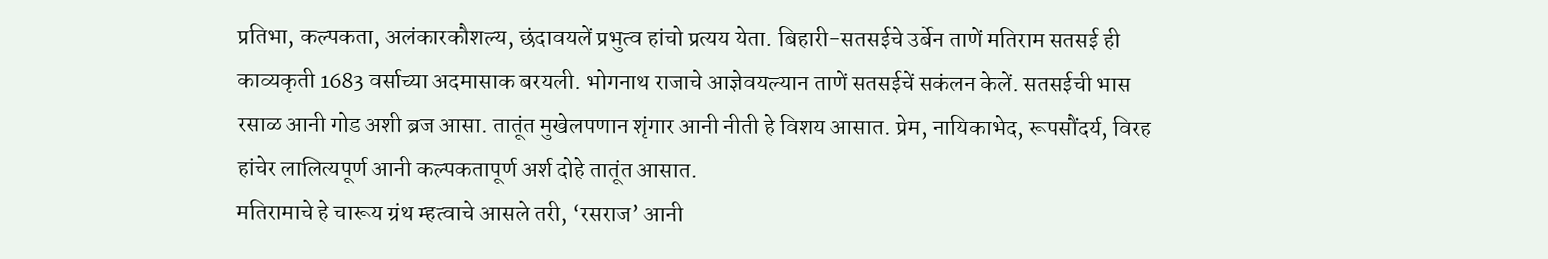प्रतिभा, कल्पकता, अलंकारकौशल्य, छंदावयलें प्रभुत्व हांचो प्रत्यय येता. बिहारी-सतसईचे उर्बेन ताणें मतिराम सतसई ही काव्यकृती 1683 वर्साच्या अदमासाक बरयली. भोगनाथ राजाचे आज्ञेवयल्यान ताणें सतसईचें सकंलन केलें. सतसईची भास रसाळ आनी गोड अशी ब्रज आसा. तातूंत मुखेलपणान शृंगार आनी नीती हे विशय आसात. प्रेम, नायिकाभेद, रूपसौंदर्य, विरह हांचेर लालित्यपूर्ण आनी कल्पकतापूर्ण अर्श दोहे तातूंत आसात.
मतिरामाचे हे चारूय ग्रंथ म्हत्वाचे आसले तरी, ‘रसराज’ आनी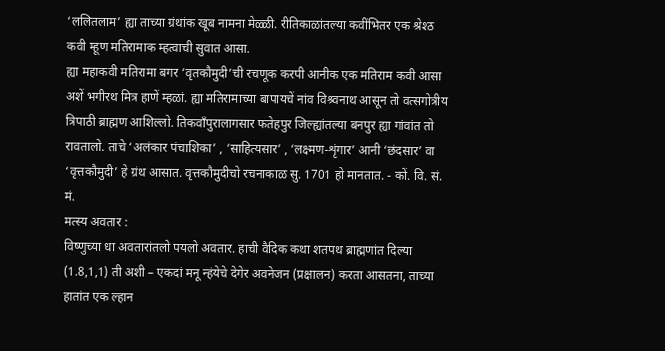‘ललितलाम’ ह्या ताच्या ग्रंथांक खूब नामना मेळ्ळी. रीतिकाळांतल्या कवींभितर एक श्रेश्ठ कवी म्हूण मतिरामाक म्हत्वाची सुवात आसा.
ह्या महाकवी मतिरामा बगर ‘वृतकौमुदी’ची रचणूक करपी आनीक एक मतिराम कवी आसा अशें भगीरथ मित्र हाणें म्हळां. ह्या मतिरामाच्या बापायचें नांव विश्र्वनाथ आसून तो वत्सगोत्रीय त्रिपाठी ब्राह्मण आशिल्लो. तिकवाँपुरालागसार फतेहपुर जिल्ह्यांतल्या बनपुर ह्या गांवांत तो रावतालो. ताचे ‘अलंकार पंचाशिका’ , ‘साहित्यसार’ , ‘लक्ष्मण-शृंगार’ आनी ‘छंदसार’ वा ‘वृत्तकौमुदी’ हे ग्रंथ आसात. वृत्तकौमुदीचो रचनाकाळ सु. 1701 हो मानतात. - कों. वि. सं. मं.
मत्स्य अवतार :
विष्णुच्या धा अवतारांतलो पयलो अवतार. हाची वैदिक कथा शतपथ ब्राह्मणांत दिल्या (1.8,1,1) ती अशी – एकदां मनू न्हंयेचे देगेर अवनेजन (प्रक्षालन) करता आसतना, ताच्या हातांत एक ल्हान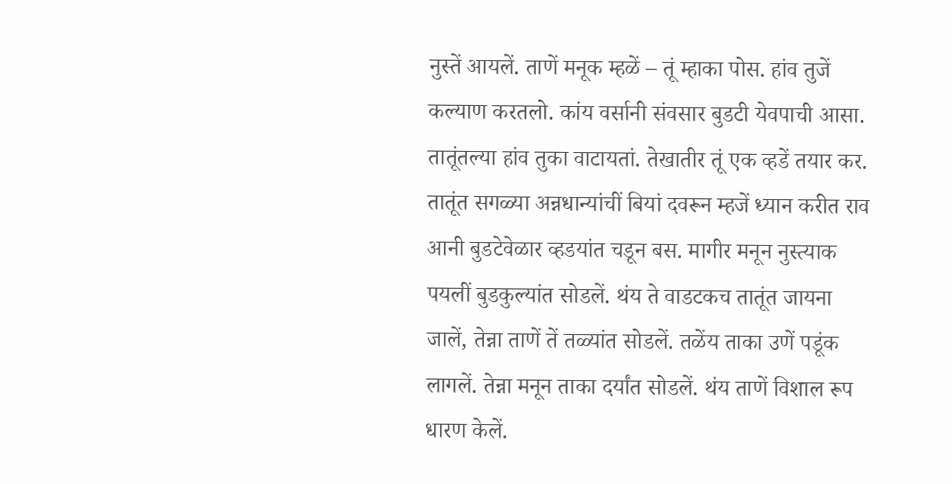नुस्तें आयलें. ताणें मनूक म्हळें – तूं म्हाका पोस. हांव तुजें कल्याण करतलो. कांय वर्सानी संवसार बुडटी येवपाची आसा. तातूंतल्या हांव तुका वाटायतां. तेखातीर तूं एक व्हडें तयार कर. तातूंत सगळ्या अन्नधान्यांचीं बियां दवरून म्हजें ध्यान करीत राव आनी बुडटेवेळार व्हडयांत चडून बस. मागीर मनून नुस्त्याक पयलीं बुडकुल्यांत सोडलें. थंय ते वाडटकच तातूंत जायना जालें, तेन्ना ताणें तें तळ्यांत सोडलें. तळेंय ताका उणें पडूंक लागलें. तेन्ना मनून ताका दर्यांत सोडलें. थंय ताणें विशाल रूप धारण केलें.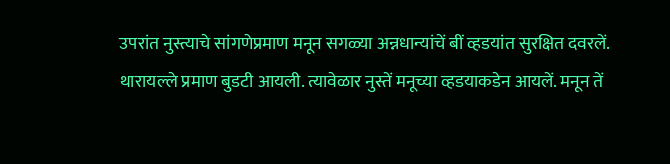उपरांत नुस्त्याचे सांगणेप्रमाण मनून सगळ्या अन्नधान्यांचें बीं व्हडयांत सुरक्षित दवरलें. थारायल्ले प्रमाण बुडटी आयली. त्यावेळार नुस्तें मनूच्या व्हडयाकडेन आयलें. मनून तें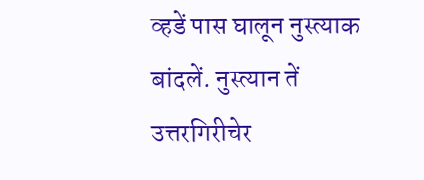व्हडें पास घालून नुस्त्याक बांदलें. नुस्त्यान तें उत्तरगिरीचेर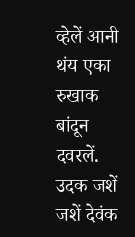व्हेलें आनी थंय एका रुखाक बांदून दवरलें. उदक जशें जशें देवंक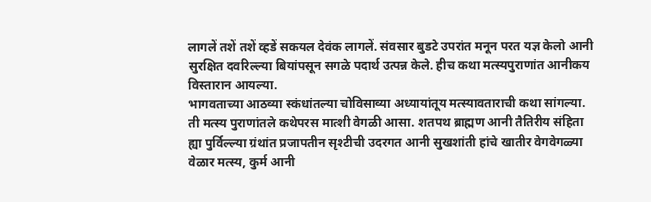लागलें तशें तशें व्हडें सकयल देवंक लागलें. संवसार बुडटे उपरांत मनून परत यज्ञ केलो आनी सुरक्षित दवरिल्ल्या बियांपसून सगळे पदार्थ उत्पन्न केले. हीच कथा मत्स्यपुराणांत आनीकय विस्तारान आयल्या.
भागवताच्या आठव्या स्कंधांतल्या चोविसाव्या अध्यायांतूय मत्स्यावताराची कथा सांगल्या. ती मत्स्य पुराणांतले कथेपरस मात्शी वेगळी आसा. शतपथ ब्राह्मण आनी तैतिरीय संहिता ह्या पुर्विल्ल्या ग्रंथांत प्रजापतीन सृश्टीची उदरगत आनी सुखशांती हांचे खातीर वेगवेगळ्या वेळार मत्स्य, कुर्म आनी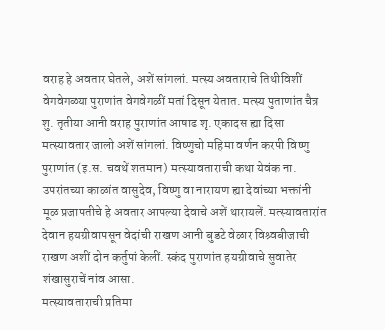वराह हे अवतार घेतले, अशें सांगलां. मत्स्य अवताराचे तिथीविशीं वेगवेगळ्या पुराणांत वेगवेगळीं मतां दिसून येतात. मत्स्य पुताणांत चैत्र शु. तृतीया आनी वराह पुराणांत आषाढ शृ. एकादस ह्या दिसा मत्स्यावतार जालो अशें सांगलां. विष्णुचो महिमा वर्णन करपी विष्णु पुराणांत (इ.स. चवथें शतमान) मत्स्यावताराची कथा येवंक ना. उपरांतच्या काळांत वासुदेव, विष्णु वा नारायण ह्या देवांच्या भक्तांनी मूळ प्रजापतीचे हे अवतार आपल्या देवाचे अशें थारायलें. मत्स्यावतारांत देवान हयग्रीवापसून वेदांची राखण आनी बुडटे वेळार विश्र्वबीजाची राखण अशीं दोन कर्तुपां केलीं. स्कंद पुराणांत हयग्रीवाचे सुवातेर शंखासुराचें नांव आसा.
मत्स्यावताराची प्रतिमा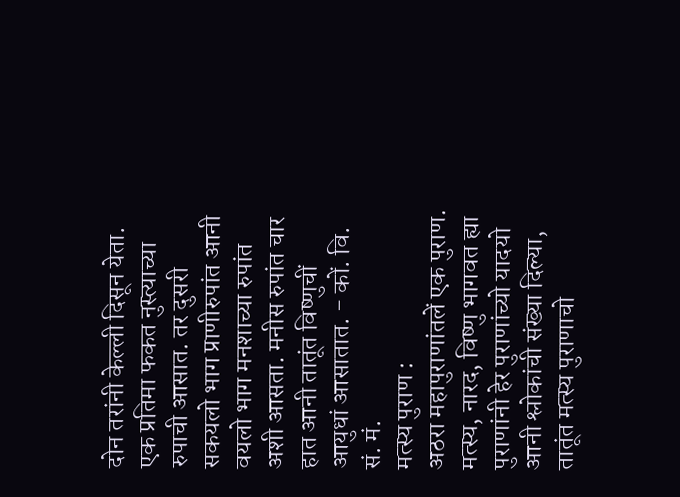दोन तरांनी केल्ली दिसून येता. एक प्रतिमा फकत नुस्त्याच्या रुपाची आसात. तर दुसरी सकयलो भाग प्राणीरुपांत आनी वयलो भाग मनशाच्या रुपांत अशी आसता. मनीस रुपांत चार हात आनी तातूंत विष्णुचीं आयुधां आसातात. - कों. वि. सं. मं.
मत्स्य पुराण :
अठरा महापुराणांतलें एक पुराण. मत्स्य, नारद, विष्णु भागवत ह्या पुराणांनी हेर पुराणांच्यो यादयो आनी श्लोकांची संख्या दिल्या, तातूंत मत्स्य पुराणाचो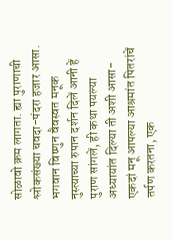सोळावो क्रम लागता. ह्या पुराणाची श्लोकसंख्या चवदा-पंदरा हजार आसा. भगवान विष्णुन वैवस्वत मनूक नुस्त्याच्या रुपान दर्शन दिलें आनी हें पुराण सांगलें, ही कथा पयल्या अध्यायांत दिल्या ती अशी आसा-
एकदां मनू आपल्या आश्रमांत पितरांचें तर्पण करतना, एक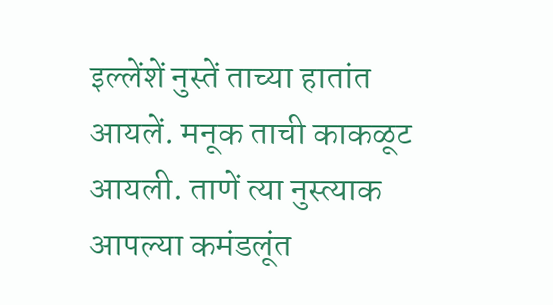इल्लेंशें नुस्तें ताच्या हातांत आयलें. मनूक ताची काकळूट आयली. ताणें त्या नुस्त्याक आपल्या कमंडलूंत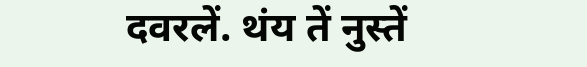दवरलें. थंय तें नुस्तें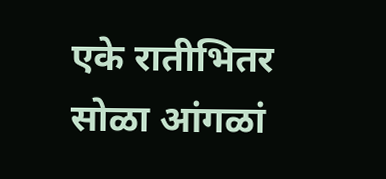एके रातीभितर सोळा आंगळां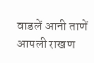वाडलें आनी ताणें आपली राखण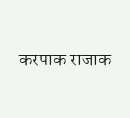करपाक राजाक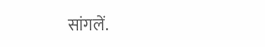सांगलें.